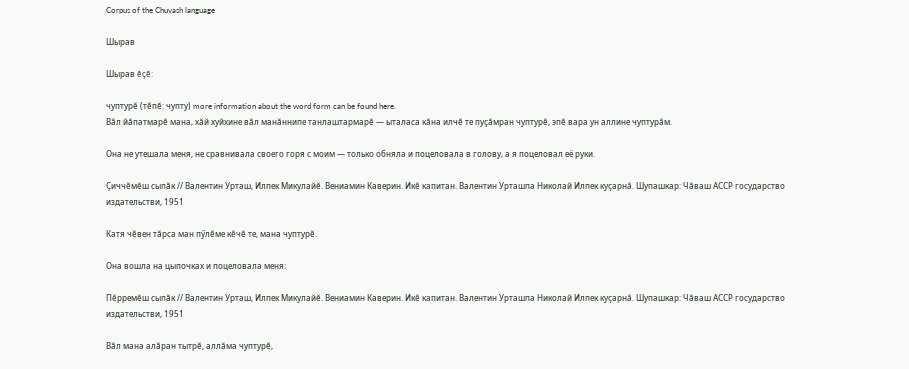Corpus of the Chuvash language

Шырав

Шырав ĕçĕ:

чуптурӗ (тĕпĕ: чупту) more information about the word form can be found here.
Вӑл йӑпатмарӗ мана, хӑй хуйхине вӑл манӑннипе танлаштармарӗ — ыталаса кӑна илчӗ те пуҫӑмран чуптурӗ, эпӗ вара ун аллине чуптурӑм.

Она не утешала меня, не сравнивала своего горя с моим — только обняла и поцеловала в голову, а я поцеловал её руки.

Ҫиччӗмӗш сыпӑк // Валентин Урташ, Илпек Микулайӗ. Вениамин Каверин. Икӗ капитан. Валентин Урташпа Николай Илпек куҫарнӑ. Шупашкар: Чӑваш АССР государство издательстви, 1951

Катя чӗвен тӑрса ман пӳлӗме кӗчӗ те, мана чуптурӗ.

Она вошла на цыпочках и поцеловала меня:

Пӗрремӗш сыпӑк // Валентин Урташ, Илпек Микулайӗ. Вениамин Каверин. Икӗ капитан. Валентин Урташпа Николай Илпек куҫарнӑ. Шупашкар: Чӑваш АССР государство издательстви, 1951

Вӑл мана алӑран тытрӗ, аллӑма чуптурӗ,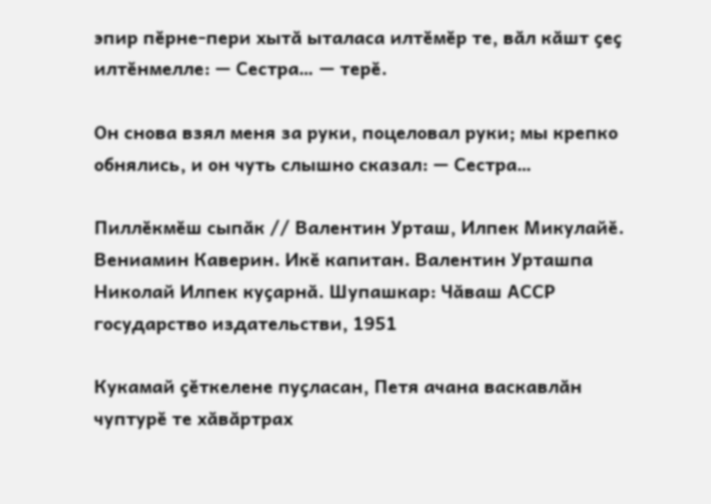эпир пӗрне-пери хытӑ ыталаса илтӗмӗр те, вӑл кӑшт ҫеҫ илтӗнмелле: — Сестра… — терӗ.

Он снова взял меня за руки, поцеловал руки; мы крепко обнялись, и он чуть слышно сказал: — Сестра…

Пиллӗкмӗш сыпӑк // Валентин Урташ, Илпек Микулайӗ. Вениамин Каверин. Икӗ капитан. Валентин Урташпа Николай Илпек куҫарнӑ. Шупашкар: Чӑваш АССР государство издательстви, 1951

Кукамай ҫӗткелене пуҫласан, Петя ачана васкавлӑн чуптурӗ те хӑвӑртрах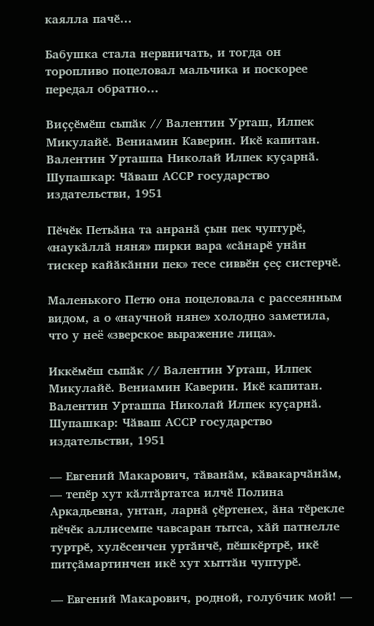каялла пачӗ…

Бабушка стала нервничать, и тогда он торопливо поцеловал мальчика и поскорее передал обратно…

Виҫҫӗмӗш сыпӑк // Валентин Урташ, Илпек Микулайӗ. Вениамин Каверин. Икӗ капитан. Валентин Урташпа Николай Илпек куҫарнӑ. Шупашкар: Чӑваш АССР государство издательстви, 1951

Пӗчӗк Петьӑна та анранӑ ҫын пек чуптурӗ, «наукӑллӑ няня» пирки вара «сӑнарӗ унӑн тискер кайӑкӑнни пек» тесе сиввӗн ҫеҫ систерчӗ.

Маленького Петю она поцеловала с рассеянным видом, а о «научной няне» холодно заметила, что у неё «зверское выражение лица».

Иккӗмӗш сыпӑк // Валентин Урташ, Илпек Микулайӗ. Вениамин Каверин. Икӗ капитан. Валентин Урташпа Николай Илпек куҫарнӑ. Шупашкар: Чӑваш АССР государство издательстви, 1951

— Евгений Макарович, тӑванӑм, кӑвакарчӑнӑм, — тепӗр хут кӑлтӑртатса илчӗ Полина Аркадьевна, унтан, ларнӑ ҫӗртенех, ӑна тӗрекле пӗчӗк аллисемпе чавсаран тытса, хӑй патнелле туртрӗ, хулӗсенчен уртӑнчӗ, пӗшкӗртрӗ, икӗ питҫӑмартинчен икӗ хут хыттӑн чуптурӗ.

— Евгений Макарович, родной, голубчик мой! —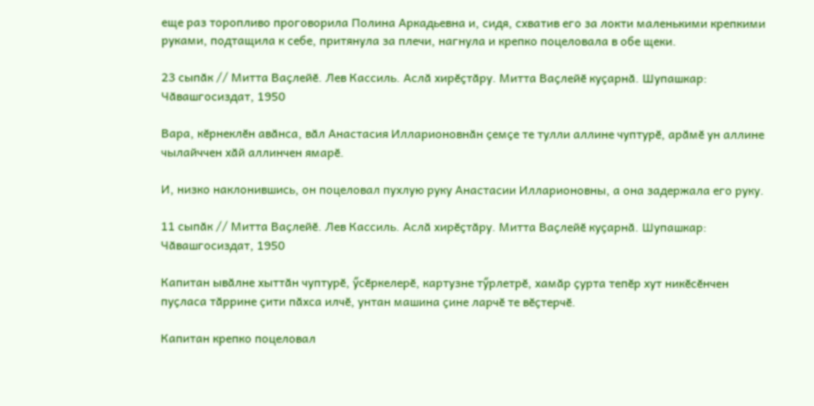еще раз торопливо проговорила Полина Аркадьевна и, сидя, схватив его за локти маленькими крепкими руками, подтащила к себе, притянула за плечи, нагнула и крепко поцеловала в обе щеки.

23 сыпӑк // Митта Ваҫлейӗ. Лев Кассиль. Аслӑ хирӗҫтӑру. Митта Ваҫлейӗ куҫарнӑ. Шупашкар: Чӑвашгосиздат, 1950

Вара, кӗрнеклӗн авӑнса, вӑл Анастасия Илларионовнӑн ҫемҫе те тулли аллине чуптурӗ, арӑмӗ ун аллине чылайччен хӑй аллинчен ямарӗ.

И, низко наклонившись, он поцеловал пухлую руку Анастасии Илларионовны, а она задержала его руку.

11 сыпӑк // Митта Ваҫлейӗ. Лев Кассиль. Аслӑ хирӗҫтӑру. Митта Ваҫлейӗ куҫарнӑ. Шупашкар: Чӑвашгосиздат, 1950

Капитан ывӑлне хыттӑн чуптурӗ, ӳсӗркелерӗ, картузне тӳрлетрӗ, хамӑр ҫурта тепӗр хут никӗсӗнчен пуҫласа тӑррине ҫити пӑхса илчӗ, унтан машина ҫине ларчӗ те вӗҫтерчӗ.

Капитан крепко поцеловал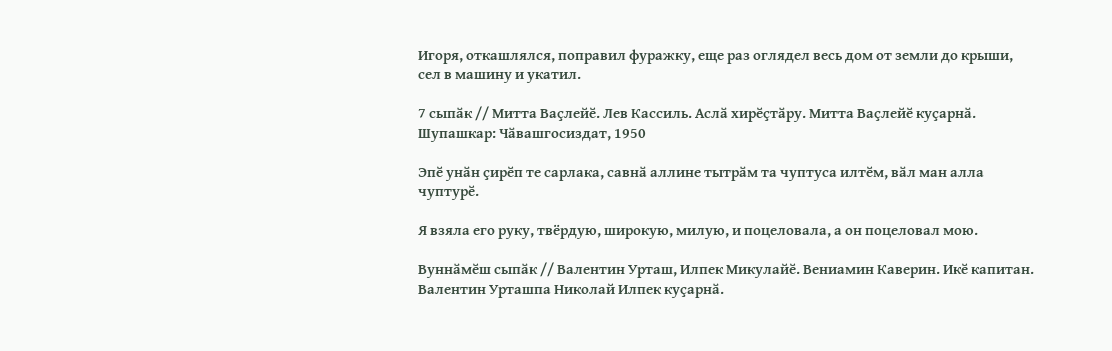Игоря, откашлялся, поправил фуражку, еще раз оглядел весь дом от земли до крыши, сел в машину и укатил.

7 сыпӑк // Митта Ваҫлейӗ. Лев Кассиль. Аслӑ хирӗҫтӑру. Митта Ваҫлейӗ куҫарнӑ. Шупашкар: Чӑвашгосиздат, 1950

Эпӗ унӑн ҫирӗп те сарлака, савнӑ аллине тытрӑм та чуптуса илтӗм, вӑл ман алла чуптурӗ.

Я взяла его руку, твёрдую, широкую, милую, и поцеловала, а он поцеловал мою.

Вуннӑмӗш сыпӑк // Валентин Урташ, Илпек Микулайӗ. Вениамин Каверин. Икӗ капитан. Валентин Урташпа Николай Илпек куҫарнӑ.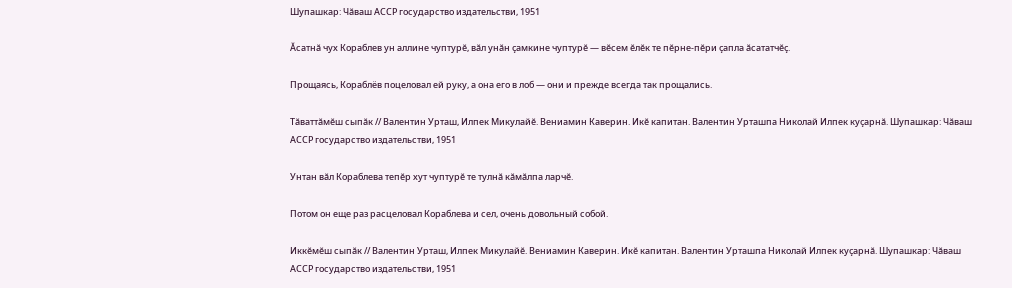Шупашкар: Чӑваш АССР государство издательстви, 1951

Ӑсатнӑ чух Кораблев ун аллине чуптурӗ, вӑл унӑн ҫамкине чуптурӗ — вӗсем ӗлӗк те пӗрне-пӗри ҫапла ӑсататчӗҫ.

Прощаясь, Кораблёв поцеловал ей руку, а она его в лоб — они и прежде всегда так прощались.

Тӑваттӑмӗш сыпӑк // Валентин Урташ, Илпек Микулайӗ. Вениамин Каверин. Икӗ капитан. Валентин Урташпа Николай Илпек куҫарнӑ. Шупашкар: Чӑваш АССР государство издательстви, 1951

Унтан вӑл Кораблева тепӗр хут чуптурӗ те тулнӑ кӑмӑлпа ларчӗ.

Потом он еще раз расцеловал Кораблева и сел, очень довольный собой.

Иккӗмӗш сыпӑк // Валентин Урташ, Илпек Микулайӗ. Вениамин Каверин. Икӗ капитан. Валентин Урташпа Николай Илпек куҫарнӑ. Шупашкар: Чӑваш АССР государство издательстви, 1951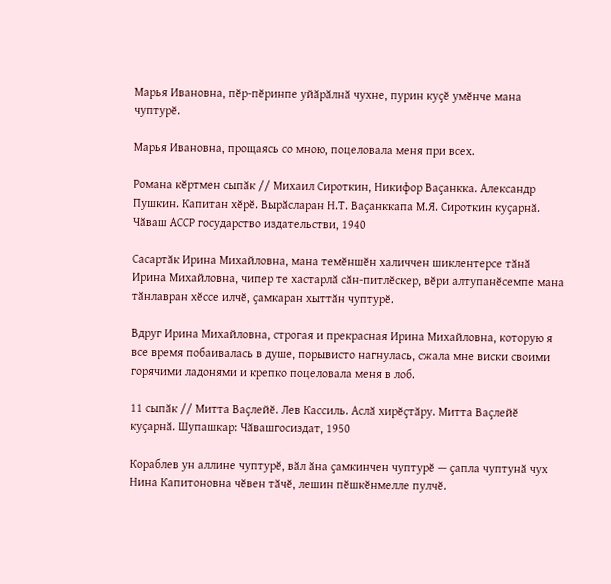Марья Ивановна, пӗр-пӗринпе уйӑрӑлнӑ чухне, пурин куҫӗ умӗнче мана чуптурӗ.

Марья Ивановна, прощаясь со мною, поцеловала меня при всех.

Романа кӗртмен сыпӑк // Михаил Сироткин, Никифор Ваҫанкка. Александр Пушкин. Капитан хӗрӗ. Вырӑсларан Н.Т. Ваҫанккапа М.Я. Сироткин куҫарнӑ. Чӑваш АССР государство издательстви, 1940

Сасартӑк Ирина Михайловна, мана темӗншӗн халиччен шиклентерсе тӑнӑ Ирина Михайловна, чипер те хастарлӑ сӑн-питлӗскер, вӗри алтупанӗсемпе мана тӑнлавран хӗссе илчӗ, ҫамкаран хыттӑн чуптурӗ.

Вдруг Ирина Михайловна, строгая и прекрасная Ирина Михайловна, которую я все время побаивалась в душе, порывисто нагнулась, сжала мне виски своими горячими ладонями и крепко поцеловала меня в лоб.

11 сыпӑк // Митта Ваҫлейӗ. Лев Кассиль. Аслӑ хирӗҫтӑру. Митта Ваҫлейӗ куҫарнӑ. Шупашкар: Чӑвашгосиздат, 1950

Кораблев ун аллине чуптурӗ, вӑл ӑна ҫамкинчен чуптурӗ — ҫапла чуптунӑ чух Нина Капитоновна чӗвен тӑчӗ, лешин пӗшкӗнмелле пулчӗ.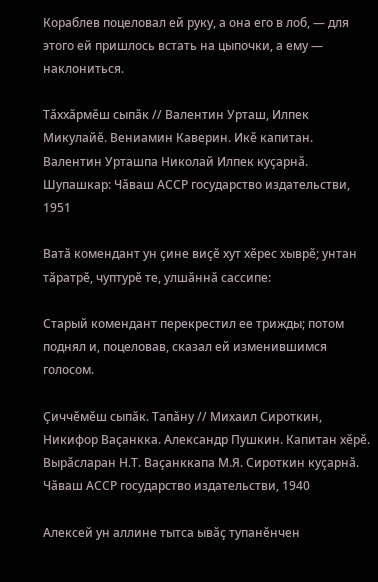Кораблев поцеловал ей руку, а она его в лоб, — для этого ей пришлось встать на цыпочки, а ему — наклониться.

Тӑххӑрмӗш сыпӑк // Валентин Урташ, Илпек Микулайӗ. Вениамин Каверин. Икӗ капитан. Валентин Урташпа Николай Илпек куҫарнӑ. Шупашкар: Чӑваш АССР государство издательстви, 1951

Ватӑ комендант ун ҫине виҫӗ хут хӗрес хыврӗ; унтан тӑратрӗ, чуптурӗ те, улшӑннӑ сассипе:

Старый комендант перекрестил ее трижды; потом поднял и, поцеловав, сказал ей изменившимся голосом.

Ҫиччӗмӗш сыпӑк. Тапӑну // Михаил Сироткин, Никифор Ваҫанкка. Александр Пушкин. Капитан хӗрӗ. Вырӑсларан Н.Т. Ваҫанккапа М.Я. Сироткин куҫарнӑ. Чӑваш АССР государство издательстви, 1940

Алексей ун аллине тытса ывӑҫ тупанӗнчен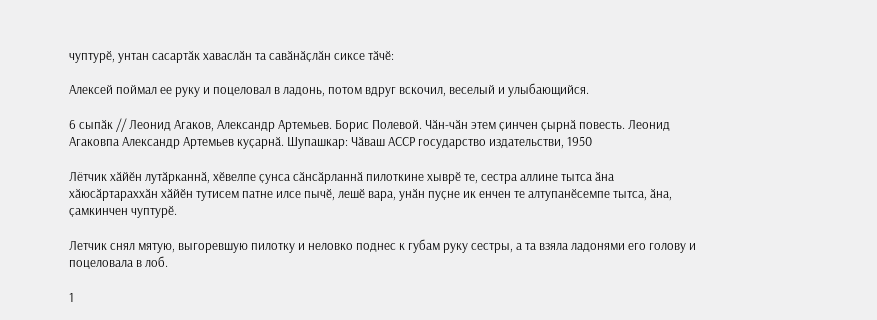чуптурӗ, унтан сасартӑк хаваслӑн та савӑнӑҫлӑн сиксе тӑчӗ:

Алексей поймал ее руку и поцеловал в ладонь, потом вдруг вскочил, веселый и улыбающийся.

6 сыпӑк // Леонид Агаков, Александр Артемьев. Борис Полевой. Чӑн-чӑн этем ҫинчен ҫырнӑ повесть. Леонид Агаковпа Александр Артемьев куҫарнӑ. Шупашкар: Чӑваш АССР государство издательстви, 1950

Лётчик хӑйӗн лутӑрканнӑ, хӗвелпе ҫунса сӑнсӑрланнӑ пилоткине хыврӗ те, сестра аллине тытса ӑна хӑюсӑртараххӑн хӑйӗн тутисем патне илсе пычӗ, лешӗ вара, унӑн пуҫне ик енчен те алтупанӗсемпе тытса, ӑна, ҫамкинчен чуптурӗ.

Летчик снял мятую, выгоревшую пилотку и неловко поднес к губам руку сестры, а та взяла ладонями его голову и поцеловала в лоб.

1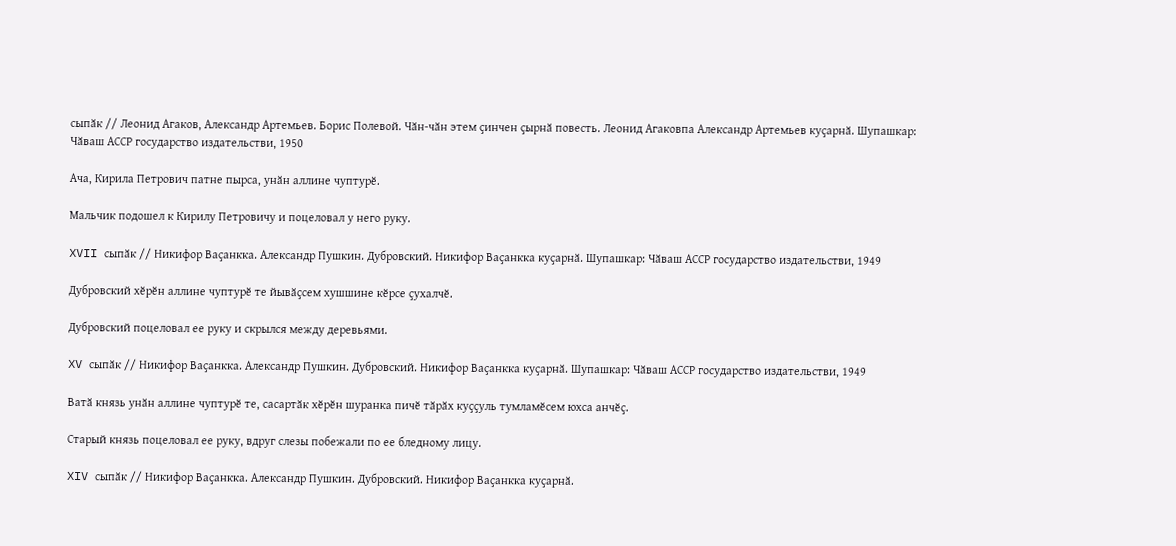сыпӑк // Леонид Агаков, Александр Артемьев. Борис Полевой. Чӑн-чӑн этем ҫинчен ҫырнӑ повесть. Леонид Агаковпа Александр Артемьев куҫарнӑ. Шупашкар: Чӑваш АССР государство издательстви, 1950

Ача, Кирила Петрович патне пырса, унӑн аллине чуптурӗ.

Мальчик подошел к Кирилу Петровичу и поцеловал у него руку.

XVII сыпӑк // Никифор Ваҫанкка. Александр Пушкин. Дубровский. Никифор Ваҫанкка куҫарнӑ. Шупашкар: Чӑваш АССР государство издательстви, 1949

Дубровский хӗрӗн аллине чуптурӗ те йывӑҫсем хушшине кӗрсе ҫухалчӗ.

Дубровский поцеловал ее руку и скрылся между деревьями.

XV сыпӑк // Никифор Ваҫанкка. Александр Пушкин. Дубровский. Никифор Ваҫанкка куҫарнӑ. Шупашкар: Чӑваш АССР государство издательстви, 1949

Ватӑ князь унӑн аллине чуптурӗ те, сасартӑк хӗрӗн шуранка пичӗ тӑрӑх куҫҫуль тумламӗсем юхса анчӗҫ.

Старый князь поцеловал ее руку, вдруг слезы побежали по ее бледному лицу.

XIV сыпӑк // Никифор Ваҫанкка. Александр Пушкин. Дубровский. Никифор Ваҫанкка куҫарнӑ.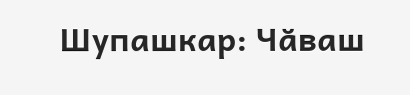Шупашкар: Чӑваш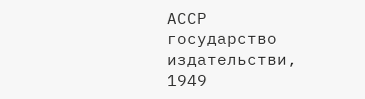АССР государство издательстви, 1949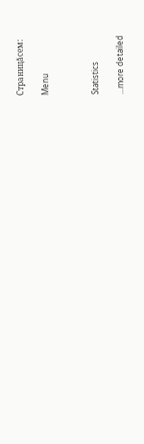Страницăсем:

Menu



Statistics

...more detailed